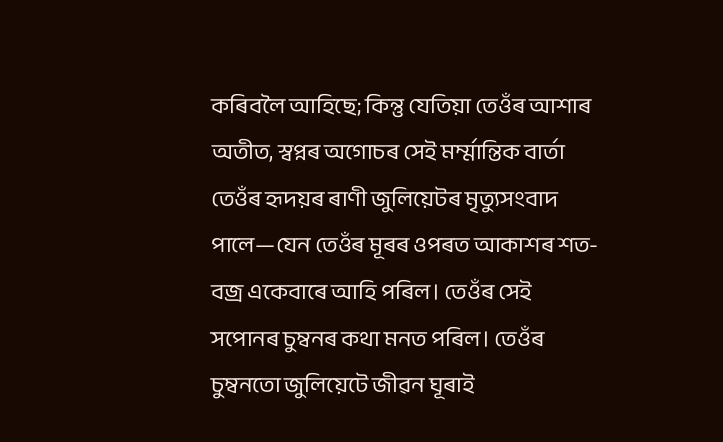কৰিবলৈ আহিছে; কিন্তু যেতিয়া তেওঁৰ আশাৰ অতীত, স্বপ্নৰ অগোচৰ সেই মৰ্ম্মান্তিক বাৰ্তা তেওঁৰ হৃদয়ৰ ৰাণী জুলিয়েটৰ মৃত্যুসংবাদ পালে—যেন তেওঁৰ মূৰৰ ওপৰত আকাশৰ শত- বজ্ৰ একেবাৰে আহি পৰিল। তেওঁৰ সেই সপোনৰ চুম্বনৰ কথা মনত পৰিল। তেওঁৰ চুম্বনতো জুলিয়েটে জীৱন ঘূৰাই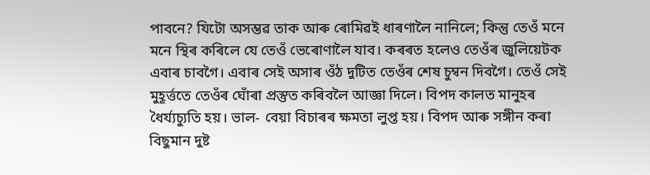পাবনে? যিটো অসম্ভৱ তাক আৰু ৰোমিৱই ধাৰণালৈ নানিলে; কিন্তু তেওঁ মনে মনে স্থিৰ কৰিলে যে তেওঁ ভেৰোণালৈ যাব। কৰৰত হলেও তেওঁৰ জুলিয়েটক এবাৰ চাবগৈ। এবাৰ সেই অসাৰ ওঁঠ দুটিত তেওঁৰ শেষ চুম্বন দিবগৈ। তেওঁ সেই মুহূৰ্ত্ততে তেওঁৰ ঘোঁৰা প্ৰস্তুত কৰিবলৈ আজ্ঞা দিলে। বিপদ কালত মানুহৰ ধৈৰ্য্যচ্যুতি হয়। ভাল- বেয়া বিচাৰৰ ক্ষমতা লুপ্ত হয়। বিপদ আৰু সঙ্গীন কৰা বিছুমান দুষ্ট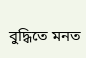বুদ্ধিতে মনত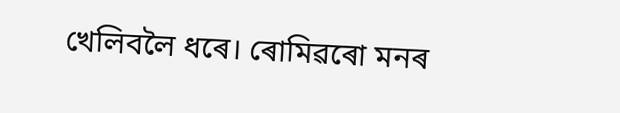খেলিবলৈ ধৰে। ৰোমিৱৰো মনৰ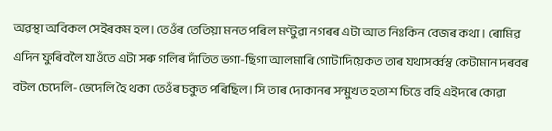অৱস্থা অবিকল সেইৰকম হল। তেওঁৰ তেতিয়া মনত পৰিল মণ্টুৱা নগৰৰ এটা আত নিঃকিন বেজৰ কথা। ৰোমিৱ এদিন ফুৰিবলৈ যাওঁতে এটা সৰু গলিৰ দাঁতিত ভগা-ছিগা আলমাৰি গোটাদিয়েকত তাৰ যথাসৰ্ব্বস্ব কেটামান দৰবৰ বটল চেদেলি-ভেদেলি হৈ থকা তেওঁৰ চকুত পৰিছিল। সি তাৰ দোকানৰ সন্মুখত হতাশ চিত্তে বহি এইদৰে কোৱা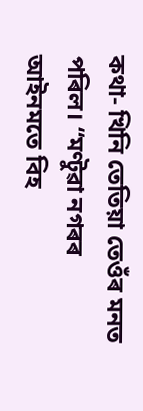কথা- খিনি তেতিয়া তেওঁৰ মনত পৰিল। “মণ্টুৱা নগৰৰ আইনমতে বিহ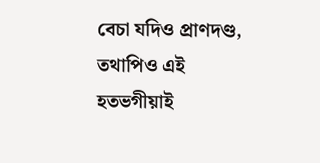বেচা যদিও প্ৰাণদণ্ড, তথাপিও এই হতভগীয়াই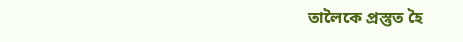তালৈকে প্ৰস্তুত হৈ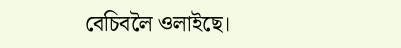বেচিবলৈ ওলাইছে।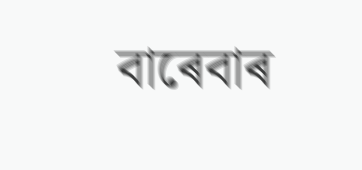বাৰেবাৰ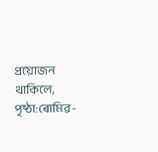প্ৰয়োজন থাকিলে,
পৃষ্ঠা:ৰোমিৱ-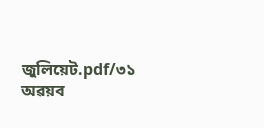জুলিয়েট.pdf/৩১
অৱয়ব